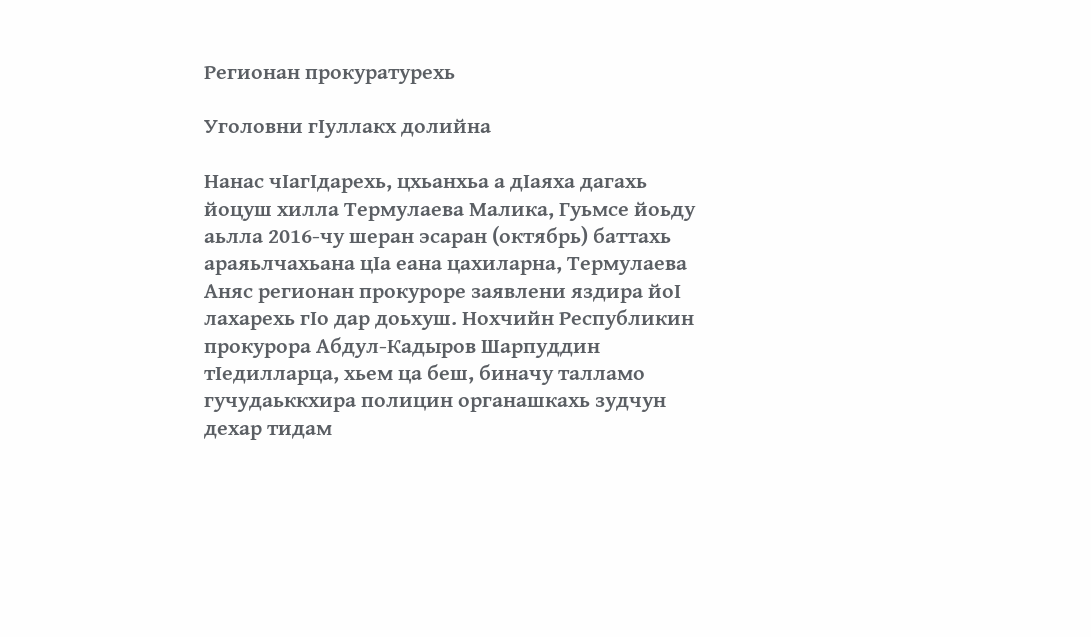Регионан прокуратурехь

Уголовни гIуллакх долийна

Нанас чIагIдарехь, цхьанхьа а дIаяха дагахь йоцуш хилла Термулаева Малика, Гуьмсе йоьду аьлла 2016-чу шеран эсаран (октябрь) баттахь араяьлчахьана цIа еана цахиларна, Термулаева Аняс регионан прокуроре заявлени яздира йоI лахарехь гIо дар доьхуш. Нохчийн Республикин прокурора Абдул-Кадыров Шарпуддин тIедилларца, хьем ца беш, биначу талламо гучудаьккхира полицин органашкахь зудчун дехар тидам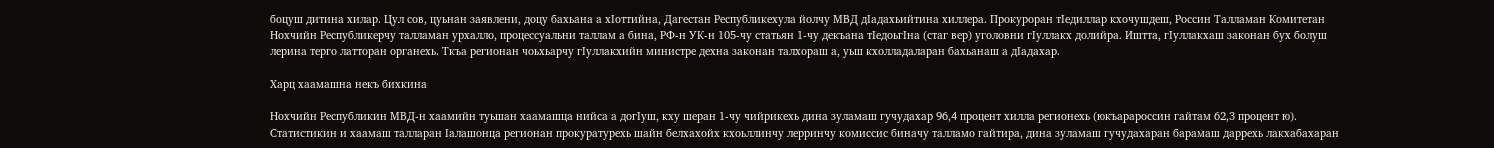боцуш дитина хилар. Цул сов, цуьнан заявлени, доцу бахьана а хIоттийна, Дагестан Республикехула йолчу МВД дIадахьийтина хиллера. Прокуроран тIедиллар кхочушдеш, Россин Талламан Комитетан Нохчийн Республикерчу талламан урхалло, процессуальни таллам а бина, РФ-н УК-н 105-чу статьян 1-чу декъана тIедоьгIна (стаг вер) уголовни гIуллакх долийра. Иштта, гIуллакхаш законан бух болуш лерина терго латторан органехь. Ткъа регионан чоьхьарчу гIуллакхийн министре дехна законан талхораш а, уьш кхолладаларан бахьанаш а дIадахар.

Харц хаамашна некъ бихкина

Нохчийн Республикин МВД-н хаамийн туьшан хаамашца нийса а догIуш, кху шеран 1-чу чийрикехь дина зуламаш гучудахар 96,4 процент хилла регионехь (юкъарароссин гайтам 62,3 процент ю). Статистикин и хаамаш талларан Iалашонца регионан прокуратурехь шайн белхахойх кхоьллинчу лерринчу комиссис биначу талламо гайтира, дина зуламаш гучудахаран барамаш даррехь лакхабахаран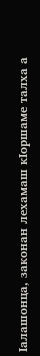Iалашонца, законан лехамаш кIоршаме талха а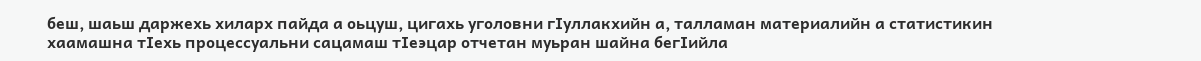беш, шаьш даржехь хиларх пайда а оьцуш, цигахь уголовни гIуллакхийн а, талламан материалийн а статистикин хаамашна тIехь процессуальни сацамаш тIеэцар отчетан муьран шайна бегIийла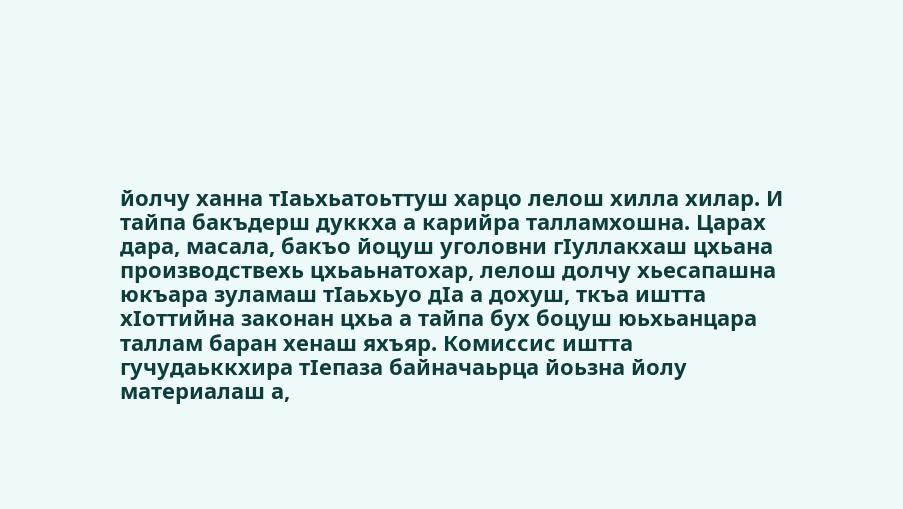йолчу ханна тIаьхьатоьттуш харцо лелош хилла хилар. И тайпа бакъдерш дуккха а карийра талламхошна. Царах дара, масала, бакъо йоцуш уголовни гIуллакхаш цхьана производствехь цхьаьнатохар, лелош долчу хьесапашна юкъара зуламаш тIаьхьуо дIа а дохуш, ткъа иштта хIоттийна законан цхьа а тайпа бух боцуш юьхьанцара таллам баран хенаш яхъяр. Комиссис иштта гучудаьккхира тIепаза байначаьрца йоьзна йолу материалаш а,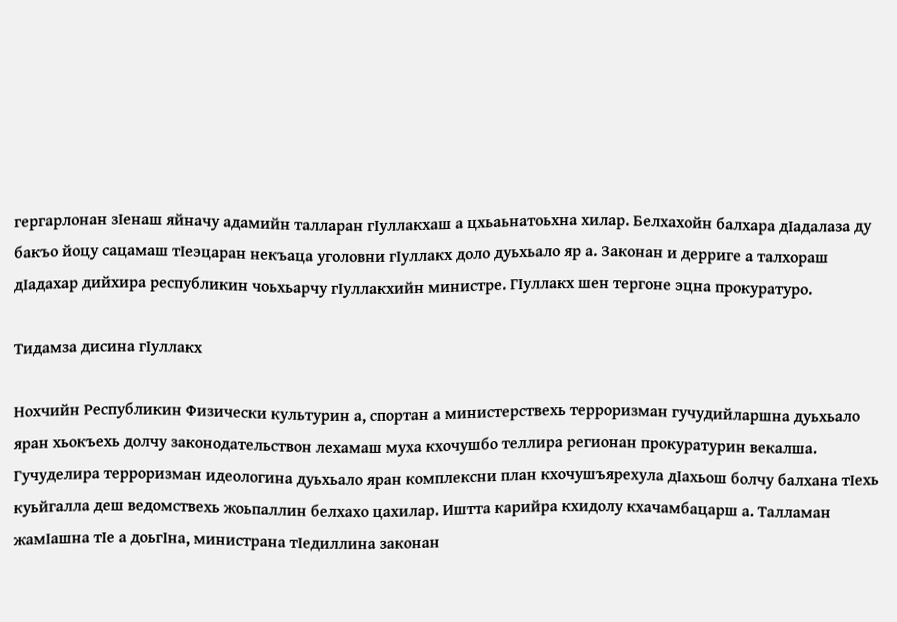гергарлонан зIенаш яйначу адамийн талларан гIуллакхаш а цхьаьнатоьхна хилар. Белхахойн балхара дIадалаза ду бакъо йоцу сацамаш тIеэцаран некъаца уголовни гIуллакх доло дуьхьало яр а. Законан и дерриге а талхораш дIадахар дийхира республикин чоьхьарчу гIуллакхийн министре. ГIуллакх шен тергоне эцна прокуратуро.

Тидамза дисина гIуллакх

Нохчийн Республикин Физически культурин а, спортан а министерствехь терроризман гучудийларшна дуьхьало яран хьокъехь долчу законодательствон лехамаш муха кхочушбо теллира регионан прокуратурин векалша. Гучуделира терроризман идеологина дуьхьало яран комплексни план кхочушъярехула дIахьош болчу балхана тIехь куьйгалла деш ведомствехь жоьпаллин белхахо цахилар. Иштта карийра кхидолу кхачамбацарш а. Талламан жамIашна тIе а доьгIна, министрана тIедиллина законан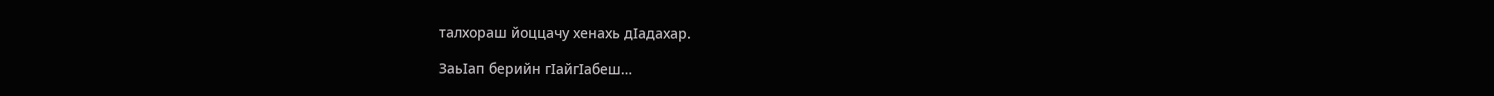талхораш йоццачу хенахь дIадахар.

ЗаьIап берийн гIайгIабеш…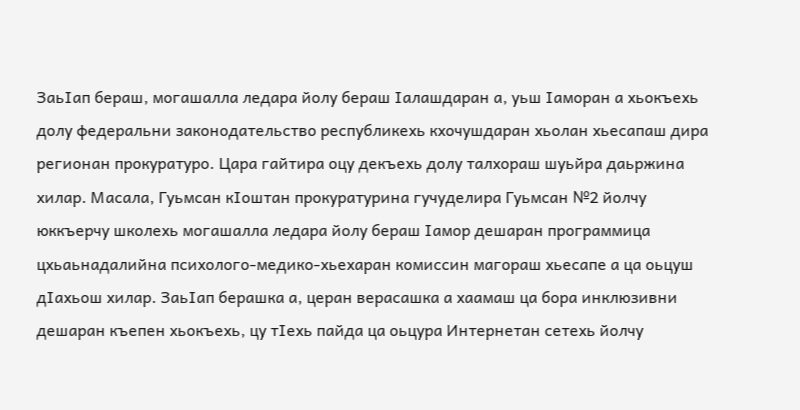ЗаьIап бераш, могашалла ледара йолу бераш Iалашдаран а, уьш Iаморан а хьокъехь долу федеральни законодательство республикехь кхочушдаран хьолан хьесапаш дира регионан прокуратуро. Цара гайтира оцу декъехь долу талхораш шуьйра даьржина хилар. Масала, Гуьмсан кIоштан прокуратурина гучуделира Гуьмсан №2 йолчу юккъерчу школехь могашалла ледара йолу бераш Iамор дешаран программица цхьаьнадалийна психолого-медико-хьехаран комиссин магораш хьесапе а ца оьцуш дIахьош хилар. ЗаьIап берашка а, церан верасашка а хаамаш ца бора инклюзивни дешаран къепен хьокъехь, цу тIехь пайда ца оьцура Интернетан сетехь йолчу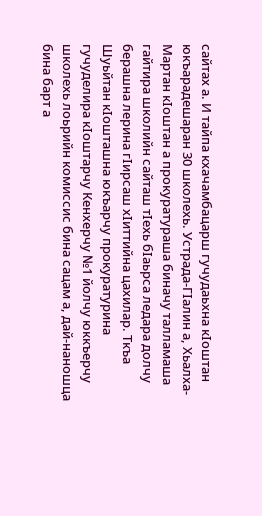сайтах а. И тайпа кхачамбацарш гучудаьхна кIоштан юкъарадешаран 30 школехь. Устрада-ГIалин а, Хьалха-Мартан кIоштан а прокуратураша биначу талламаша гайтира школийн сайташ тIехь бIаьрса ледара долчу берашна лерина гIирсаш хIиттийна цахилар. Ткъа Шуьйтан кIошташна юкъарчу прокуратурина гучуделира кIоштарчу Кенхерчу №1 йолчу юккъерчу школехь лоьрийн комиссис бина сацам а, дай-наношца бина барт а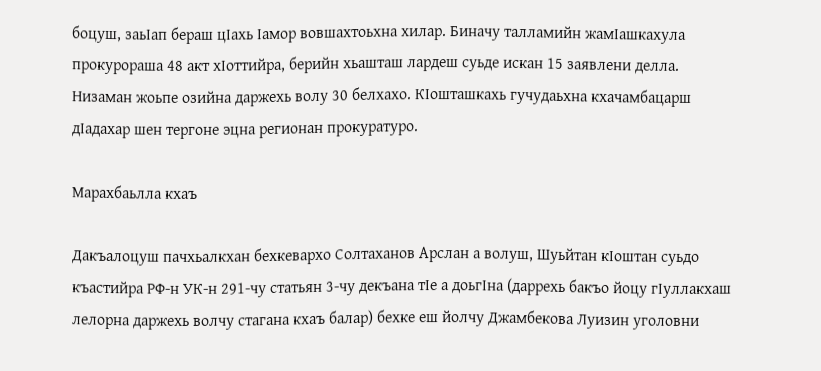боцуш, заьIап бераш цIахь Iамор вовшахтоьхна хилар. Биначу талламийн жамIашкахула прокурораша 48 акт хIоттийра, берийн хьашташ лардеш суьде искан 15 заявлени делла. Низаман жоьпе озийна даржехь волу 30 белхахо. КIошташкахь гучудаьхна кхачамбацарш дIадахар шен тергоне эцна регионан прокуратуро.

Марахбаьлла кхаъ

Дакъалоцуш пачхьалкхан бехкевархо Солтаханов Арслан а волуш, Шуьйтан кIоштан суьдо къастийра РФ-н УК-н 291-чу статьян 3-чу декъана тIе а доьгIна (даррехь бакъо йоцу гIуллакхаш лелорна даржехь волчу стагана кхаъ балар) бехке еш йолчу Джамбекова Луизин уголовни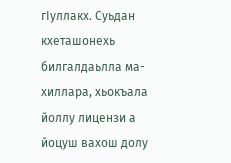гIуллакх. Суьдан кхеташонехь билгалдаьлла ма-хиллара, хьокъала йоллу лицензи а йоцуш вахош долу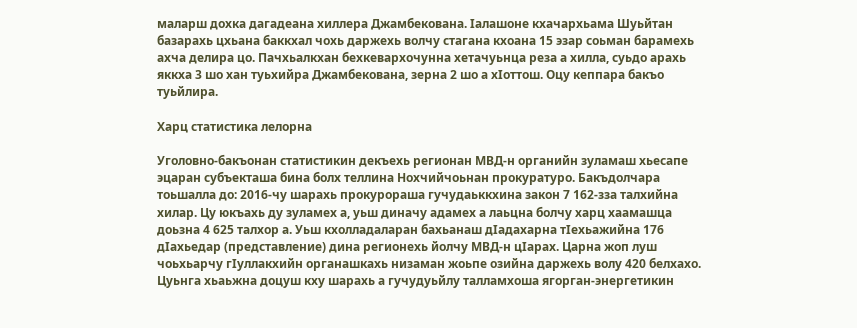маларш дохка дагадеана хиллера Джамбекована. Iалашоне кхачархьама Шуьйтан базарахь цхьана баккхал чохь даржехь волчу стагана кхоана 15 эзар соьман барамехь ахча делира цо. Пачхьалкхан бехкевархочунна хетачуьнца реза а хилла, суьдо арахь яккха 3 шо хан туьхийра Джамбекована, зерна 2 шо а хIоттош. Оцу кеппара бакъо туьйлира.

Харц статистика лелорна

Уголовно-бакъонан статистикин декъехь регионан МВД-н органийн зуламаш хьесапе эцаран субъекташа бина болх теллина Нохчийчоьнан прокуратуро. Бакъдолчара тоьшалла до: 2016-чу шарахь прокурораша гучудаьккхина закон 7 162-зза талхийна хилар. Цу юкъахь ду зуламех а, уьш диначу адамех а лаьцна болчу харц хаамашца доьзна 4 625 талхор а. Уьш кхолладаларан бахьанаш дIадахарна тIехьажийна 176 дIахьедар (представление) дина регионехь йолчу МВД-н цIарах. Царна жоп луш чоьхьарчу гIуллакхийн органашкахь низаман жоьпе озийна даржехь волу 420 белхахо. Цуьнга хьаьжна доцуш кху шарахь а гучудуьйлу талламхоша ягорган-энергетикин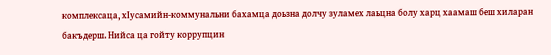комплексаца, хIусамийн-коммунальни бахамца доьзна долчу зуламех лаьцна болу харц хаамаш беш хиларан бакъдерш. Нийса ца гойту коррупцин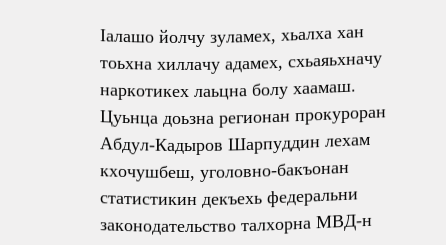Iалашо йолчу зуламех, хьалха хан тоьхна хиллачу адамех, схьаяьхначу наркотикех лаьцна болу хаамаш. Цуьнца доьзна регионан прокуроран Абдул-Кадыров Шарпуддин лехам кхочушбеш, уголовно-бакъонан статистикин декъехь федеральни законодательство талхорна МВД-н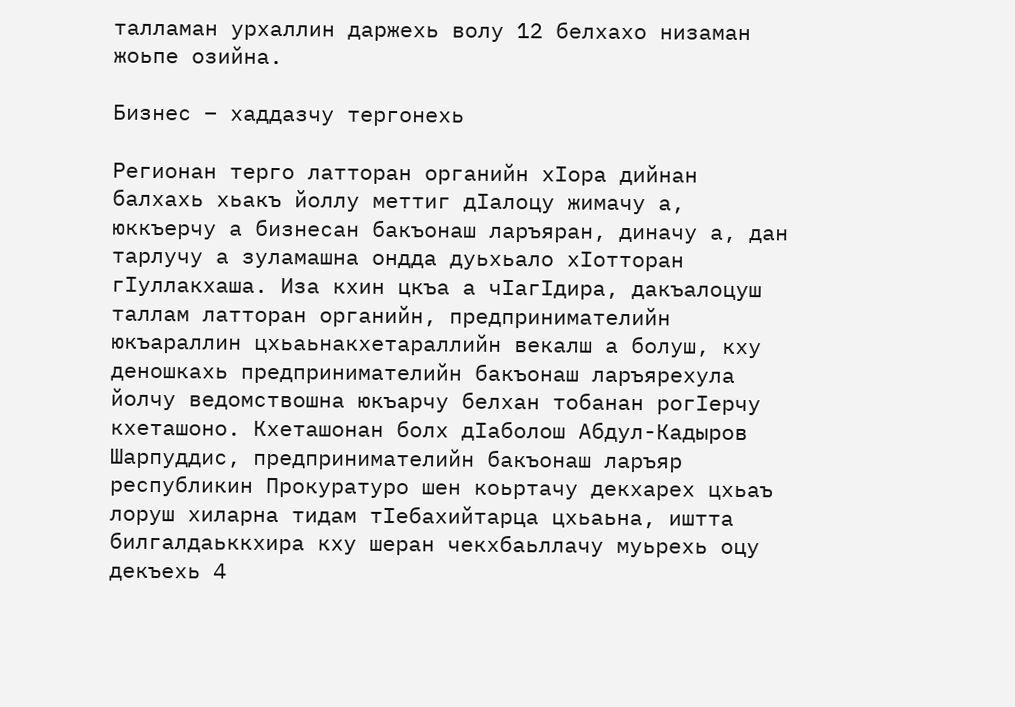талламан урхаллин даржехь волу 12 белхахо низаман жоьпе озийна.

Бизнес – хаддазчу тергонехь

Регионан терго латторан органийн хIора дийнан балхахь хьакъ йоллу меттиг дIалоцу жимачу а, юккъерчу а бизнесан бакъонаш ларъяран, диначу а, дан тарлучу а зуламашна ондда дуьхьало хIотторан гIуллакхаша. Иза кхин цкъа а чIагIдира, дакъалоцуш таллам латторан органийн, предпринимателийн юкъараллин цхьаьнакхетараллийн векалш а болуш, кху деношкахь предпринимателийн бакъонаш ларъярехула йолчу ведомствошна юкъарчу белхан тобанан рогIерчу кхеташоно. Кхеташонан болх дIаболош Абдул-Кадыров Шарпуддис, предпринимателийн бакъонаш ларъяр республикин Прокуратуро шен коьртачу декхарех цхьаъ лоруш хиларна тидам тIебахийтарца цхьаьна, иштта билгалдаьккхира кху шеран чекхбаьллачу муьрехь оцу декъехь 4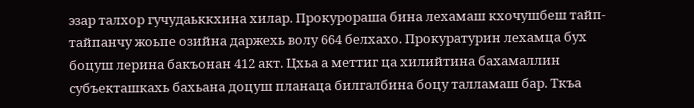эзар талхор гучудаьккхина хилар. Прокурораша бина лехамаш кхочушбеш тайп-тайпанчу жоьпе озийна даржехь волу 664 белхахо. Прокуратурин лехамца бух боцуш лерина бакъонан 412 акт. Цхьа а меттиг ца хилийтина бахамаллин субъекташкахь бахьана доцуш планаца билгалбина боцу талламаш бар. Ткъа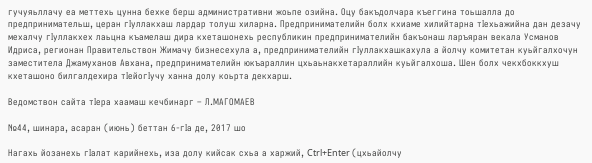гучуяьллачу еа меттехь цунна бехке берш административни жоьпе озийна. Оцу бакъдолчара къеггина тоьшалла до предпринимательш, церан гIуллакхаш лардар толуш хиларна. Предпринимателийн болх кхиаме хилийтарна тIехьажийна дан дезачу мехалчу гIуллакхех лаьцна къамелаш дира кхеташонехь республикин предпринимателийн бакъонаш ларъяран векала Усманов Идриса, регионан Правительствон Жимачу бизнесехула а, предпринимателийн гIуллакхашкахула а йолчу комитетан куьйгалхочун заместитела Джамуханов Авхана, предпринимателийн юкъараллин цхьаьнакхетараллийн куьйгалхоша. Шен болх чекхбоккхуш кхеташоно билгалдехира тIейогIучу ханна долу коьрта декхарш.

Ведомствон сайта тIера хаамаш кечбинарг – Л.МАГОМАЕВ

№44, шинара, асаран (июнь) беттан 6-гIа де, 2017 шо

Нагахь йозанехь гIалат карийнехь, иза долу кийсак схьа а харжий, Ctrl+Enter (цхьайолчу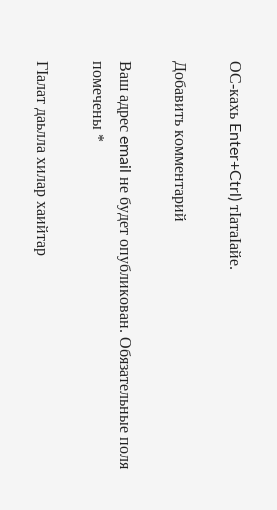ОС-кахь Enter+Ctrl) тIатаIайе.

Добавить комментарий

Ваш адрес email не будет опубликован. Обязательные поля помечены *

ГIалат даьлла хилар хаийтар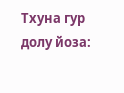Тхуна гур долу йоза: